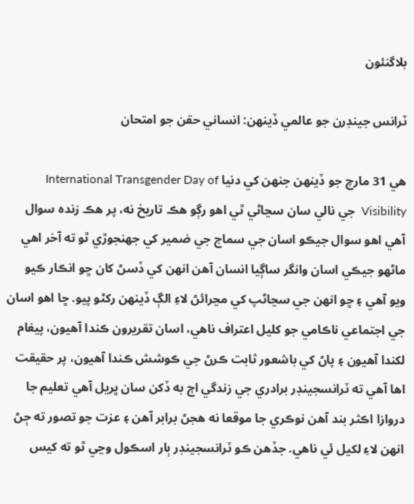بلاگنئون

ٽرانس جينڊرن جو عالمي ڏينهن: انساني حقن جو امتحان

هي 31 مارچ جو ڏينهن جنهن کي دنيا International Transgender Day of Visibility  جي نالي سان سڃاڻي ٿي اهو رڳو هڪ تاريخ نه، پر هڪ زنده سوال آهي اهو سوال جيڪو اسان جي سماج جي ضمير کي جهنجوڙي ٿو ته آخر اهي ماڻهو جيڪي اسان وانگر ساڳيا انسان آهن انهن کي ڏسڻ کان ڇو انڪار ڪيو ويو آهي ۽ ڇو انهن جي سڃاڻپ کي مڃرائڻ لاءِ الڳ ڏينهن رکڻو پيو. ڇا اهو اسان جي اجتماعي ناڪامي جو کليل اعتراف ناهي، اسان تقريرون ڪندا آهيون، پيغام لکندا آهيون ۽ پاڻ کي باشعور ثابت ڪرڻ جي ڪوشش ڪندا آهيون، پر حقيقت اها آهي ته ٽرانسجينڊر برادري جي زندگي اڄ به ڏکن سان ڀريل آهي تعليم جا دروازا اڪثر بند آهن نوڪري جا موقعا نه هجڻ برابر آهن ۽ عزت جو تصور ته ڄڻ انهن لاءِ لکيل ئي ناهي. جڏهن ڪو ٽرانسجينڊر ٻار اسڪول وڃي ٿو ته کيس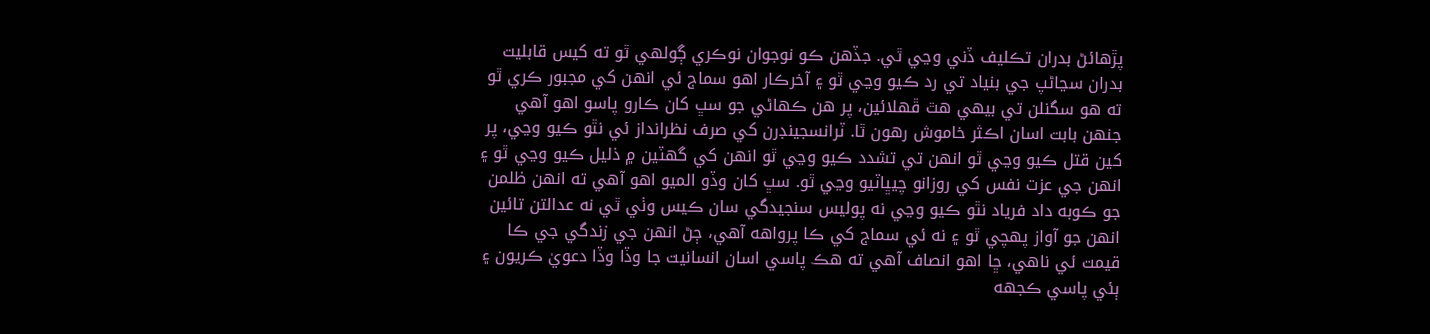پڙهائڻ بدران تڪليف ڏني وڃي ٿي. جڏهن ڪو نوجوان نوڪري ڳولهي ٿو ته کيس قابليت بدران سڃاڻپ جي بنياد تي رد ڪيو وڃي ٿو ۽ آخرڪار اهو سماج ئي انهن کي مجبور ڪري ٿو ته هو سگنلن تي بيهي هٿ ڦهلائين، پر هن ڪهاڻي جو سڀ کان ڪارو پاسو اهو آهي جنهن بابت اسان اڪثر خاموش رهون ٿا. ٽرانسجينڊرن کي صرف نظرانداز ئي نٿو ڪيو وڃي، پر کين قتل ڪيو وڃي ٿو انهن تي تشدد ڪيو وڃي ٿو انهن کي گهٽين ۾ ذليل ڪيو وڃي ٿو ۽ انهن جي عزت نفس کي روزانو چيڀاٽيو وڃي ٿو. سڀ کان وڏو الميو اهو آهي ته انهن ظلمن جو ڪوبه داد فرياد نٿو ڪيو وڃي نه پوليس سنجيدگي سان ڪيس وٺي ٿي نه عدالتن تائين انهن جو آواز پهچي ٿو ۽ نه ئي سماج کي ڪا پرواهه آهي، ڄڻ انهن جي زندگي جي ڪا قيمت ئي ناهي، ڇا اهو انصاف آهي ته هڪ پاسي اسان انسانيت جا وڏا وڏا دعويٰ ڪريون ۽ ٻئي پاسي ڪجهه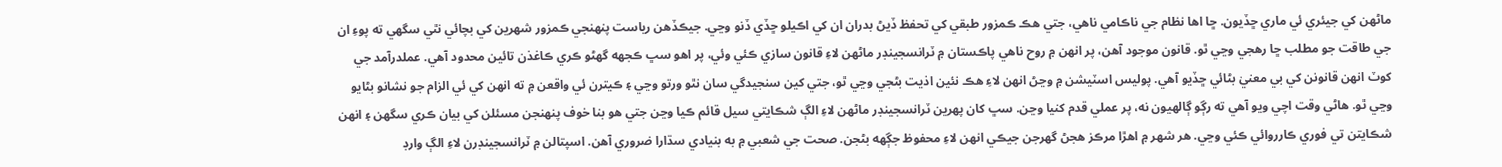ماڻهن کي جيئري ئي ماري ڇڏيون. ڇا اها نظام جي ناڪامي ناهي، جتي هڪ ڪمزور طبقي کي تحفظ ڏيڻ بدران ان کي اڪيلو ڇڏي ڏنو وڃي. جيڪڏهن رياست پنهنجي ڪمزور شهرين کي بچائي نٿي سگهي ته پوءِ ان جي طاقت جو مطلب ڇا رهجي وڃي ٿو. قانون موجود آهن، پر انهن ۾ روح ناهي پاڪستان ۾ ٽرانسجينڊر ماڻهن لاءِ قانون سازي ڪئي وئي، پر اهو سڀ ڪجهه گهڻو ڪري ڪاغذن تائين محدود آهي. عملدرآمد جي کوٽ انهن قانونن کي بي معنيٰ بڻائي ڇڏيو آهي. پوليس اسٽيشن ۾ وڃڻ انهن لاءِ هڪ نئين اذيت بڻجي وڃي ٿو، جتي کين سنجيدگي سان نٿو ورتو وڃي ۽ ڪيترن ئي واقعن ۾ ته انهن کي ئي الزام جو نشانو بڻايو وڃي ٿو. هاڻي وقت اچي ويو آهي ته رڳو ڳالهيون نه، پر عملي قدم کنيا وڃن. سڀ کان پهرين ٽرانسجينڊر ماڻهن لاءِ الڳ شڪايتي سيل قائم ڪيا وڃن جتي هو بنا خوف پنهنجن مسئلن کي بيان ڪري سگهن ۽ انهن شڪايتن تي فوري ڪارروائي ڪئي وڃي. هر شهر ۾ اهڙا مرڪز هجڻ گهرجن جيڪي انهن لاءِ محفوظ جڳهه بڻجن. صحت جي شعبي ۾ به بنيادي سڌارا ضروري آهن. اسپتالن ۾ ٽرانسجينڊرن لاءِ الڳ وارڊ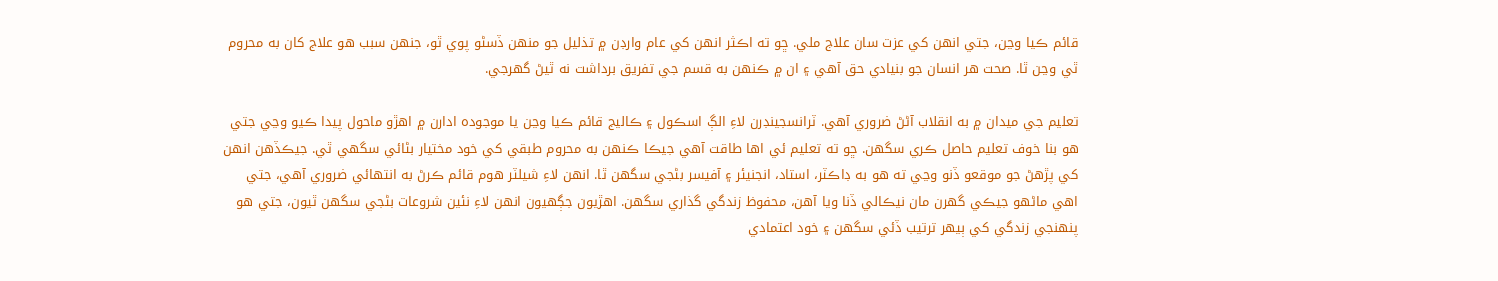قائم ڪيا وڃن، جتي انهن کي عزت سان علاج ملي. ڇو ته اڪثر انهن کي عام وارڊن ۾ تذليل جو منهن ڏسڻو پوي ٿو، جنهن سبب هو علاج کان به محروم ٿي وڃن ٿا. صحت هر انسان جو بنيادي حق آهي ۽ ان ۾ ڪنهن به قسم جي تفريق برداشت نه ٿيڻ گهرجي.

تعليم جي ميدان ۾ به انقلاب آڻڻ ضروري آهي. ٽرانسجينڊرن لاءِ الڳ اسڪول ۽ ڪاليج قائم ڪيا وڃن يا موجوده ادارن ۾ اهڙو ماحول پيدا ڪيو وڃي جتي هو بنا خوف تعليم حاصل ڪري سگهن. ڇو ته تعليم ئي اها طاقت آهي جيڪا ڪنهن به محروم طبقي کي خود مختيار بڻائي سگهي ٿي. جيڪڏهن انهن کي پڙهڻ جو موقعو ڏنو وڃي ته هو به ڊاڪٽر، استاد، انجنيئر ۽ آفيسر بڻجي سگهن ٿا. انهن لاءِ شيلٽر هوم قائم ڪرڻ به انتهائي ضروري آهي، جتي اهي ماڻهو جيڪي گهرن مان نيڪالي ڏنا ويا آهن، محفوظ زندگي گذاري سگهن. اهڙيون جڳهيون انهن لاءِ نئين شروعات بڻجي سگهن ٿيون، جتي هو پنهنجي زندگي کي ٻيهر ترتيب ڏئي سگهن ۽ خود اعتمادي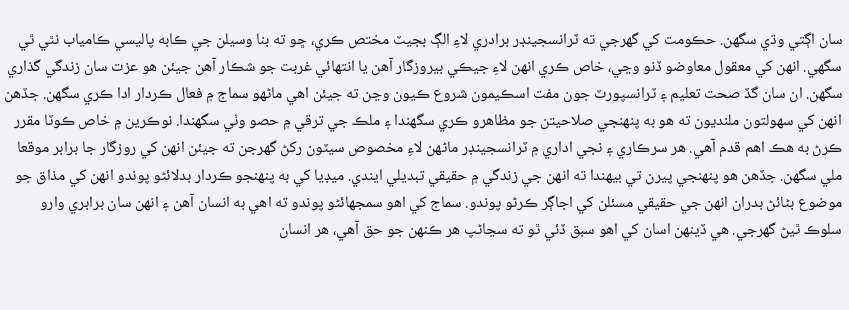سان اڳتي وڌي سگهن. حڪومت کي گهرجي ته ٽرانسجينڊر برادري لاءِ الڳ بجيٽ مختص ڪري، ڇو ته بنا وسيلن جي ڪابه پاليسي ڪامياب نٿي ٿي سگهي. انهن کي معقول معاوضو ڏنو وڃي، خاص ڪري انهن لاءِ جيڪي بيروزگار آهن يا انتهائي غربت جو شڪار آهن جيئن هو عزت سان زندگي گذاري سگهن. ان سان گڏ صحت تعليم ۽ ٽرانسپورٽ جون مفت اسڪيمون شروع ڪيون وڃن ته جيئن اهي ماڻهو سماج ۾ فعال ڪردار ادا ڪري سگهن. جڏهن انهن کي سهولتون ملنديون ته هو به پنهنجي صلاحيتن جو مظاهرو ڪري سگهندا ۽ ملڪ جي ترقي ۾ حصو وٺي سگهندا. نوڪرين ۾ خاص ڪوٽا مقرر ڪرڻ به هڪ اهم قدم آهي. هر سرڪاري ۽ نجي اداري ۾ ٽرانسجينڊر ماڻهن لاءِ مخصوص سيٽون رکڻ گهرجن ته جيئن انهن کي روزگار جا برابر موقعا ملي سگهن. جڏهن هو پنهنجي پيرن تي بيهندا ته انهن جي زندگي ۾ حقيقي تبديلي ايندي. ميڊيا کي به پنهنجو ڪردار بدلائڻو پوندو انهن کي مذاق جو موضوع بڻائڻ بدران انهن جي حقيقي مسئلن کي اجاڳر ڪرڻو پوندو. سماج کي اهو سمجهائڻو پوندو ته اهي به انسان آهن ۽ انهن سان برابري وارو سلوڪ ٿيڻ گهرجي. هي ڏينهن اسان کي اهو سبق ڏئي ٿو ته سڃاڻپ هر ڪنهن جو حق آهي، هر انسان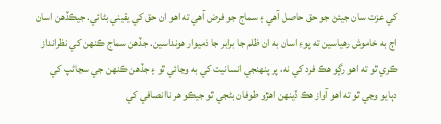کي عزت سان جيئڻ جو حق حاصل آهي ۽ سماج جو فرض آهي ته اهو ان حق کي يقيني بڻائي. جيڪڏهن اسان اڄ به خاموش رهياسين ته پوءِ اسان به ان ظلم جا برابر جا ذميوار هونداسين. جڏهن سماج ڪنهن کي نظرانداز ڪري ٿو ته اهو رڳو هڪ فرد کي نه، پر پنهنجي انسانيت کي به وڃائي ٿو ۽ جڏهن ڪنهن جي سڃاڻپ کي دٻايو وڃي ٿو ته اهو آواز هڪ ڏينهن اهڙو طوفان بڻجي ٿو جيڪو هر ناانصافي کي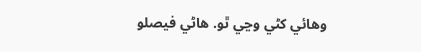وهائي کڻي وڃي ٿو. هاڻي فيصلو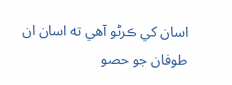اسان کي ڪرڻو آهي ته اسان ان طوفان جو حصو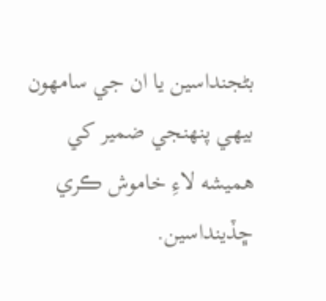بڻجنداسين يا ان جي سامهون بيهي پنهنجي ضمير کي هميشه لاءِ خاموش ڪري ڇڏينداسين.